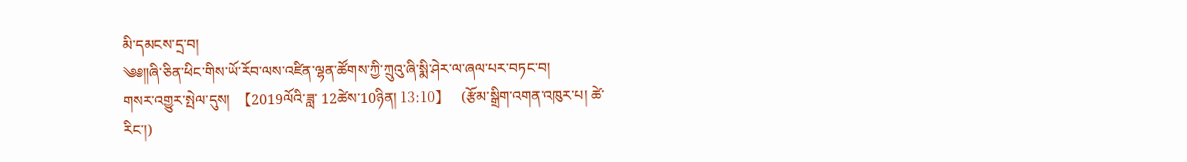མི་དམངས་དྲ་བ།
༄༅༎ཞི་ཅིན་ཕིང་གིས་ཡོ་རོབ་ལས་འཛིན་ལྷན་ཚོགས་ཀྱི་ཀྲུའུ་ཞི་སྨི་ཤེར་ལ་ཞལ་པར་བཏང་བ།
གསར་འགྱུར་སྤེལ་དུས།  【2019ལོའི་ཟླ་ 12ཚེས་10ཉིན། 13:10】   (རྩོམ་སྒྲིག་འགན་འཁུར་པ། ཚེ་རིང་།)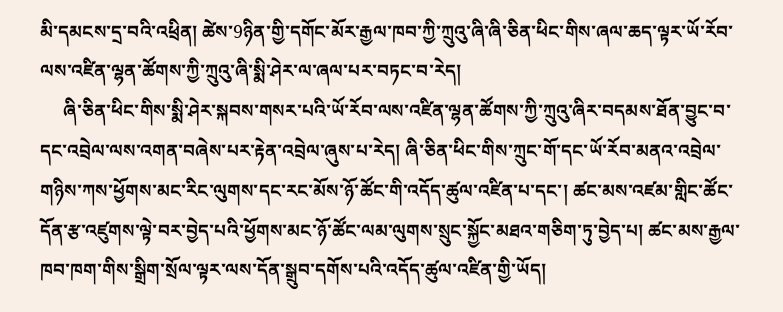མི་དམངས་དྲ་བའི་འཕྲིན། ཚེས་9ཉིན་གྱི་དགོང་མོར་རྒྱལ་ཁབ་ཀྱི་ཀྲུའུ་ཞི་ཞི་ཅིན་ཕིང་གིས་ཞལ་ཆད་ལྟར་ཡོ་རོབ་ལས་འཛིན་ལྷན་ཚོགས་ཀྱི་ཀྲུའུ་ཞི་སྨི་ཤེར་ལ་ཞལ་པར་བཏང་བ་རེད།
     ཞི་ཅིན་ཕིང་གིས་སྨི་ཤེར་སྐབས་གསར་པའི་ཡོ་རོབ་ལས་འཛིན་ལྷན་ཚོགས་ཀྱི་ཀྲུའུ་ཞིར་བདམས་ཐོན་བྱུང་བ་དང་འབྲེལ་ལས་འགན་བཞེས་པར་རྟེན་འབྲེལ་ཞུས་པ་རེད། ཞི་ཅིན་ཕིང་གིས་ཀྲུང་གོ་དང་ཡོ་རོབ་མནའ་འབྲེལ་གཉིས་ཀས་ཕྱོགས་མང་རིང་ལུགས་དང་རང་མོས་ཉོ་ཚོང་གི་འདོད་ཚུལ་འཛིན་པ་དང་། ཚང་མས་འཛམ་གླིང་ཚོང་དོན་རྩ་འཛུགས་ལྟེ་བར་བྱེད་པའི་ཕྱོགས་མང་ཉོ་ཚོང་ལམ་ལུགས་སྲུང་སྐྱོང་མཐའ་གཅིག་ཏུ་བྱེད་པ། ཚང་མས་རྒྱལ་ཁབ་ཁག་གིས་སྒྲིག་སྲོལ་ལྟར་ལས་དོན་སྒྲུབ་དགོས་པའི་འདོད་ཚུལ་འཛིན་གྱི་ཡོད།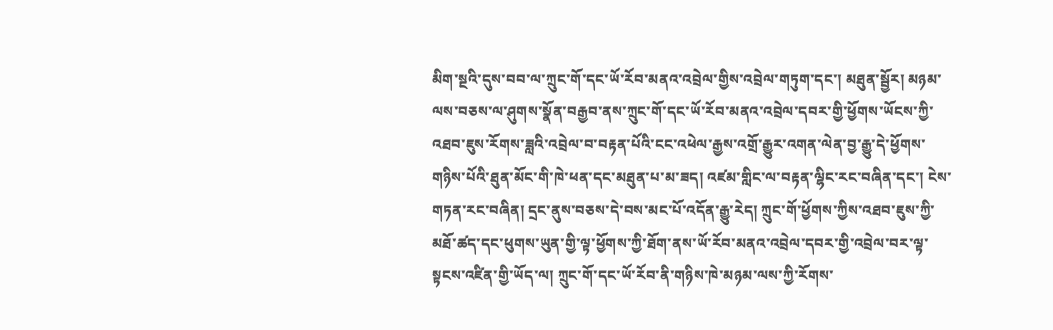མིག་སྔའི་དུས་བབ་ལ་ཀྲུང་གོ་དང་ཡོ་རོབ་མནའ་འབྲེལ་གྱིས་འབྲེལ་གཏུག་དང་། མཐུན་སྦྱོར། མཉམ་ལས་བཅས་ལ་ཤུགས་སྣོན་བརྒྱབ་ནས་ཀྲུང་གོ་དང་ཡོ་རོབ་མནའ་འབྲེལ་དབར་གྱི་ཕྱོགས་ཡོངས་ཀྱི་འཐབ་ཇུས་རོགས་ཟླའི་འབྲེལ་བ་བརྟན་པོའི་ངང་འཕེལ་རྒྱས་འགྲོ་རྒྱུར་འགན་ལེན་བྱ་རྒྱུ་དེ་ཕྱོགས་གཉིས་པོའི་ཐུན་མོང་གི་ཁེ་ཕན་དང་མཐུན་པ་མ་ཟད། འཛམ་གླིང་ལ་བརྟན་ལྷིང་རང་བཞིན་དང་། ངེས་གཏན་རང་བཞིན། དྲང་ནུས་བཅས་དེ་བས་མང་པོ་འདོན་རྒྱུ་རེད། ཀྲུང་གོ་ཕྱོགས་ཀྱིས་འཐབ་ཇུས་ཀྱི་མཐོ་ཚད་དང་ཕུགས་ཡུན་གྱི་ལྟ་ཕྱོགས་ཀྱི་ཐོག་ནས་ཡོ་རོབ་མནའ་འབྲེལ་དབར་གྱི་འབྲེལ་བར་ལྟ་སྟངས་འཛིན་གྱི་ཡོད་ལ། ཀྲུང་གོ་དང་ཡོ་རོབ་ནི་གཉིས་ཁེ་མཉམ་ལས་ཀྱི་རོགས་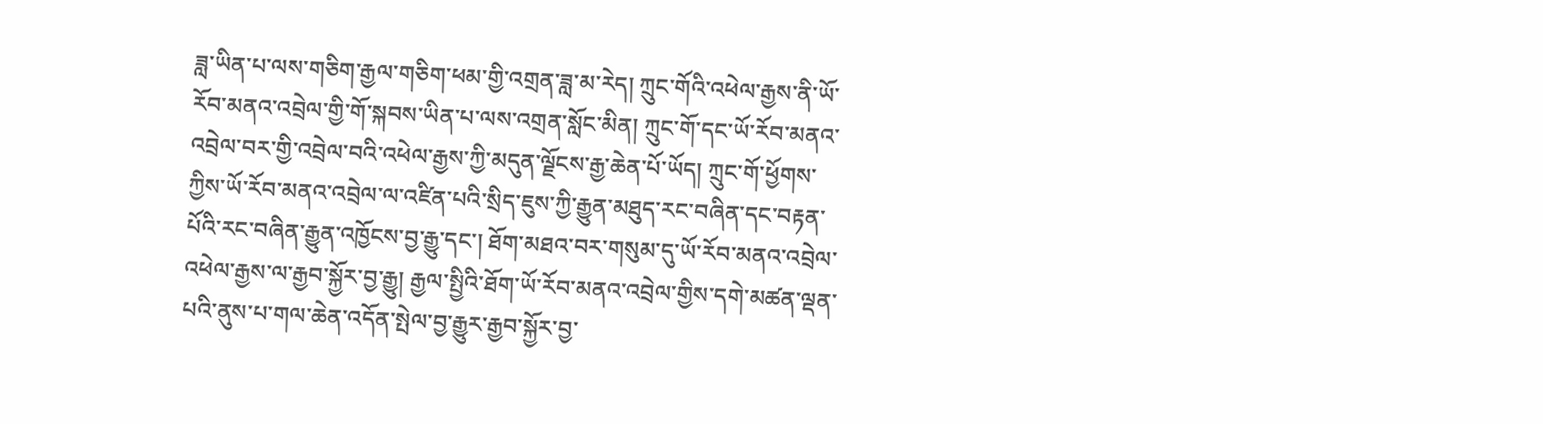ཟླ་ཡིན་པ་ལས་གཅིག་རྒྱལ་གཅིག་ཕམ་གྱི་འགྲན་ཟླ་མ་རེད། ཀྲུང་གོའི་འཕེལ་རྒྱས་ནི་ཡོ་རོབ་མནའ་འབྲེལ་གྱི་གོ་སྐབས་ཡིན་པ་ལས་འགྲན་སློང་མིན། ཀྲུང་གོ་དང་ཡོ་རོབ་མནའ་འབྲེལ་བར་གྱི་འབྲེལ་བའི་འཕེལ་རྒྱས་ཀྱི་མདུན་ལྗོངས་རྒྱ་ཆེན་པོ་ཡོད། ཀྲུང་གོ་ཕྱོགས་ཀྱིས་ཡོ་རོབ་མནའ་འབྲེལ་ལ་འཛིན་པའི་སྲིད་ཇུས་ཀྱི་རྒྱུན་མཐུད་རང་བཞིན་དང་བརྟན་པོའི་རང་བཞིན་རྒྱུན་འཁྱོངས་བྱ་རྒྱུ་དང་། ཐོག་མཐའ་བར་གསུམ་དུ་ཡོ་རོབ་མནའ་འབྲེལ་འཕེལ་རྒྱས་ལ་རྒྱབ་སྐྱོར་བྱ་རྒྱུ། རྒྱལ་སྤྱིའི་ཐོག་ཡོ་རོབ་མནའ་འབྲེལ་གྱིས་དགེ་མཚན་ལྡན་པའི་ནུས་པ་གལ་ཆེན་འདོན་སྤེལ་བྱ་རྒྱུར་རྒྱབ་སྐྱོར་བྱ་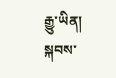རྒྱུ་ཡིན། སྐབས་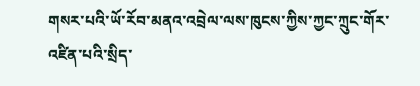གསར་པའི་ཡོ་རོབ་མནའ་འབྲེལ་ལས་ཁུངས་ཀྱིས་ཀྱང་ཀྲུང་གོར་འཛིན་པའི་སྲིད་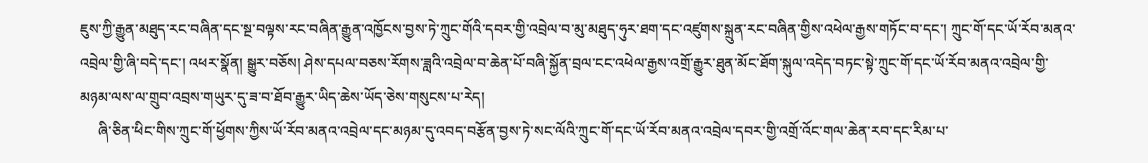ཇུས་ཀྱི་རྒྱུན་མཐུད་རང་བཞིན་དང་སྔ་བལྟས་རང་བཞིན་རྒྱུན་འཁྱོངས་བྱས་ཏེ་ཀྲུང་གོའི་དབར་གྱི་འབྲེལ་བ་མུ་མཐུད་ཧུར་ཐག་དང་འཛུགས་སྐྲུན་རང་བཞིན་གྱིས་འཕེལ་རྒྱས་གཏོང་བ་དང་། ཀྲུང་གོ་དང་ཡོ་རོབ་མནའ་འབྲེལ་གྱི་ཞི་བདེ་དང་། འཕར་སྣོན། སྒྱུར་བཅོས། ཤེས་དཔལ་བཅས་རོགས་ཟླའི་འབྲེལ་བ་ཆེན་པོ་བཞི་སྐྱོན་བྲལ་ངང་འཕེལ་རྒྱས་འགྲོ་རྒྱུར་ཐུན་མོང་ཐོག་སྐུལ་འདེད་བཏང་སྟེ་ཀྲུང་གོ་དང་ཡོ་རོབ་མནའ་འབྲེལ་གྱི་མཉམ་ལས་ལ་གྲུབ་འབྲས་གཡུར་དུ་ཟ་བ་ཐོབ་རྒྱུར་ཡིད་ཆེས་ཡོད་ཅེས་གསུངས་པ་རེད།
     ཞི་ཅིན་ཕིང་གིས་ཀྲུང་གོ་ཕྱོགས་ཀྱིས་ཡོ་རོབ་མནའ་འབྲེལ་དང་མཉམ་དུ་འབད་བརྩོན་བྱས་ཏེ་སང་ལོའི་ཀྲུང་གོ་དང་ཡོ་རོབ་མནའ་འབྲེལ་དབར་གྱི་འགྲོ་འོང་གལ་ཆེན་རབ་དང་རིམ་པ་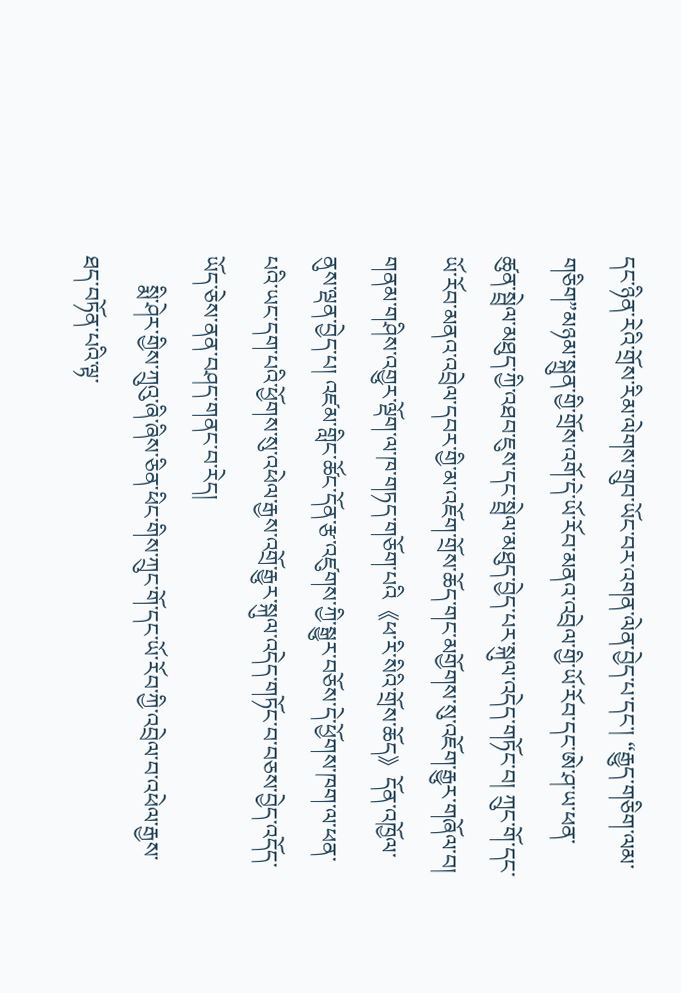དང་ཉིན་རེའི་གྲོས་རིམ་ལེགས་གྲུབ་ཡོང་བར་འགན་ལེན་བྱེད་པ་དང་། “རྒྱུད་གཅིག་ལམ་གཅིག”མཉམ་སྐྲུན་གྱི་གྲོས་འགོ་དེ་ཡོ་རོབ་མནའ་འབྲེལ་གྱི་ཡོ་རོབ་དང་ཨེ་ཤ་ཡ་ཕན་ཚུན་སྦྲེལ་མཐུད་ཀྱི་འཐབ་ཇུས་དང་སྦྲེལ་མཐུད་བྱེད་པར་སྐུལ་འདེད་གཏོང་བ། ཀྲུང་གོ་དང་ཡོ་རོབ་མནའ་འབྲེལ་དབར་གྱི་མ་འཇོག་གྲོས་ཆོད་གང་མགྱོགས་སུ་འཇོག་རྒྱུར་གཞོལ་བ། གནམ་གཤིས་འགྱུར་ལྡོག་ལ་ཁ་གཏད་གཅོག་པའི《ཕ་རི་སིའི་གྲོས་ཆོད》དོན་འཁྱོལ་ནུས་ལྡན་བྱེད་པ། འཛམ་གླིང་ཚོང་དོན་རྩ་འཛུགས་ཀྱི་སྒྱུར་བཅོས་དེ་ཕྱོགས་ཁག་ལ་ཕན་པའི་ཡང་དག་པའི་ཕྱོགས་སུ་འཕེལ་རྒྱས་འགྲོ་རྒྱུར་སྐུལ་འདེད་གཏོང་བ་བཅས་བྱེད་འདོད་ཡོད་ཅེས་ནན་བཤད་གནང་བ་རེད།
     སྨི་ཤེར་གྱིས་ཀྲུའུ་ཞི་ཞིས་ཅིན་ཕིང་གིས་ཀྲུང་གོ་དང་ཡོ་རོབ་ཀྱི་འབྲེལ་བ་འཕེལ་རྒྱས་ཐད་བཏོན་པའི་ལྟ་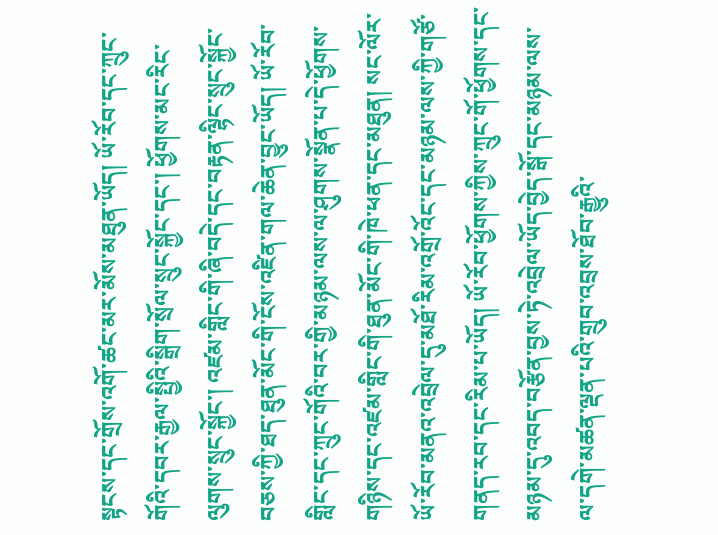སྟངས་དང་གྲོས་འགོ་ཚང་མར་མོས་མཐུན་ཡོད། ཡོ་རོབ་དང་ཀྲུང་གོའི་དབར་རྒྱལ་སྤྱིའི་སྒྲིག་སྲོལ་སྲུང་སྐྱོང་དང་། ཕྱོགས་མང་རིང་ལུགས་སྲུང་སྐྱོང་། འཛམ་གླིང་གི་ཞི་བདེ་དང་བརྟན་ལྷིང་སྲུང་སྐྱོང་བཅས་ཀྱི་ཐད་ཐུན་མོང་གི་ངོས་འཛིན་གལ་ཆེན་བྱུང་ཡོད། ཡོ་རོབ་གླིང་དང་ཀྲུང་གོའི་བར་གྱི་མཉམ་ལས་ལ་ཤུགས་སྣོན་པ་དེ་ཕྱོགས་གཉིས་དང་འཛམ་གླིང་གི་ཐུན་མོང་གི་ཁེ་ཕན་དང་མཐུན། སང་ལོར་ཡོ་རོབ་མནའ་འབྲེལ་དུ་མཐོ་རིམ་འགྲོ་འོང་དང་མཉམ་ལས་ཀྱི་གཙོ་གནད་རབ་དང་རིམ་པ་ཡོད། ཡོ་རོབ་ཕྱོགས་ཀྱིས་ཀྲུང་གོ་ཕྱོགས་དང་མཉམ་དུ་འབད་བརྩོན་བྱས་ཏེ་འབྲེལ་ཡོད་བྱེད་སྒོ་དང་མཉམ་ལས་ལ་དགེ་མཚན་ལྡན་པའི་གྲུབ་འབྲས་ཐོབ་རྒྱུའི་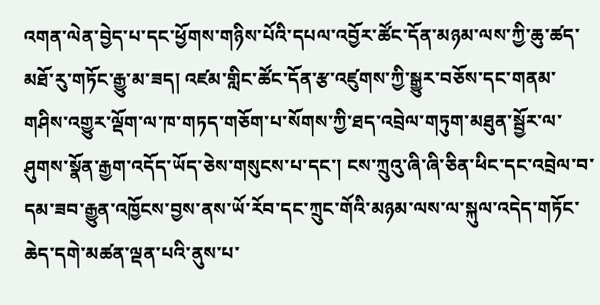འགན་ལེན་བྱེད་པ་དང་ཕྱོགས་གཉིས་པོའི་དཔལ་འབྱོར་ཚོང་དོན་མཉམ་ལས་ཀྱི་ཆུ་ཚད་མཐོ་རུ་གཏོང་རྒྱུ་མ་ཟད། འཛམ་གླིང་ཚོང་དོན་རྩ་འཛུགས་ཀྱི་སྒྱུར་བཅོས་དང་གནམ་གཤིས་འགྱུར་ལྡོག་ལ་ཁ་གཏད་གཅོག་པ་སོགས་ཀྱི་ཐད་འབྲེལ་གཏུག་མཐུན་སྦྱོར་ལ་ཤུགས་སྣོན་རྒྱག་འདོད་ཡོད་ཅེས་གསུངས་པ་དང་། ངས་ཀྲུའུ་ཞི་ཞི་ཅིན་ཕིང་དང་འབྲེལ་བ་དམ་ཟབ་རྒྱུན་འཁྱོངས་བྱས་ནས་ཡོ་རོབ་དང་ཀྲུང་གོའི་མཉམ་ལས་ལ་སྐུལ་འདེད་གཏོང་ཆེད་དགེ་མཚན་ལྡན་པའི་ནུས་པ་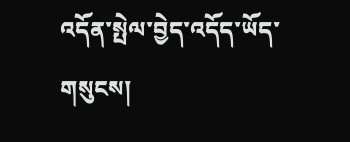འདོན་སྤེལ་བྱེད་འདོད་ཡོད་གསུངས།